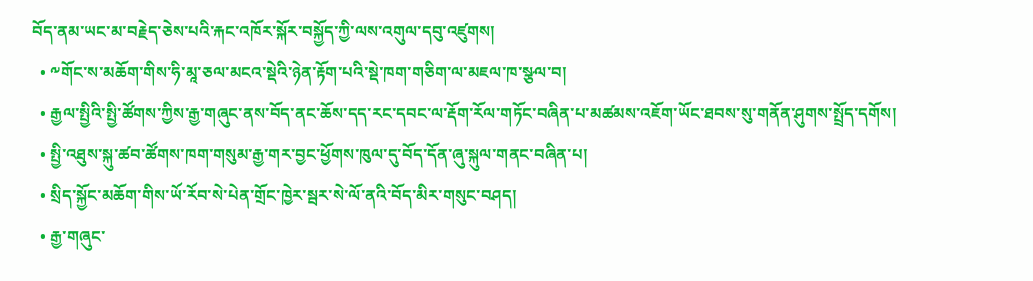བོད་ནམ་ཡང་མ་བརྗེད་ཅེས་པའི་རྐང་འཁོར་སྐོར་བསྐྱོད་ཀྱི་ལས་འགུལ་དབུ་འཛུགས།
  • ༸གོང་ས་མཆོག་གིས་ཧི་མཱ་ཅལ་མངའ་སྡེའི་ཉེན་རྟོག་པའི་སྡེ་ཁག་གཅིག་ལ་མཇལ་ཁ་སྩལ་བ།
  • རྒྱལ་སྤྱིའི་སྤྱི་ཚོགས་ཀྱིས་རྒྱ་གཞུང་ནས་བོད་ནང་ཆོས་དད་རང་དབང་ལ་རྡོག་རོལ་གཏོང་བཞིན་པ་མཚམས་འཇོག་ཡོང་ཐབས་སུ་གནོན་ཤུགས་སྤྲོད་དགོས།
  • སྤྱི་འཐུས་སྐུ་ཚབ་ཚོགས་ཁག་གསུམ་རྒྱ་གར་བྱང་ཕྱོགས་ཁུལ་དུ་བོད་དོན་ཞུ་སྐུལ་གནང་བཞིན་པ།
  • སྲིད་སྐྱོང་མཆོག་གིས་ཡོ་རོབ་སེ་པེན་གྲོང་ཁྱེར་སྦར་སེ་ལོ་ནའི་བོད་མིར་གསུང་བཤད།
  • རྒྱ་གཞུང་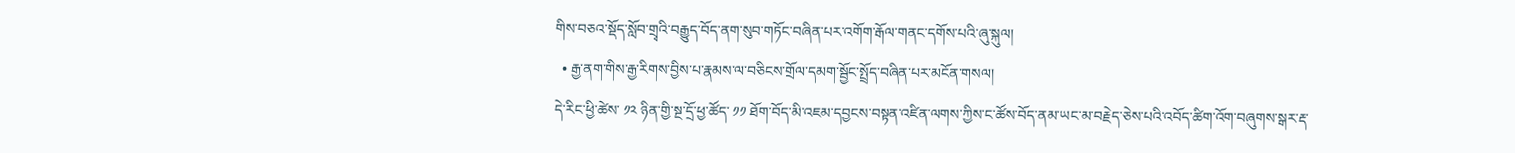གིས་བཅའ་སྡོད་སློབ་གྲྭའི་བརྒྱུད་བོད་ནག་སུབ་གཏོང་བཞིན་པར་འགོག་རྒོལ་གནང་དགོས་པའི་ཞུ་སྐུལ།
  • རྒྱ་ནག་གིས་རྒྱ་རིགས་བྱིས་པ་རྣམས་ལ་བཅིངས་གྲོལ་དམག་སྦྱོང་སྤྲོད་བཞིན་པར་མངོན་གསལ།
དེ་རིང་ཕྱི་ཚེས་ ༡༢ ཉིན་གྱི་སྔ་དྲོ་ཕྱ་ཚོད་ ༡༡ ཐོག་བོད་མི་འཇམ་དབྱངས་བསྟན་འཛིན་ལགས་ཀྱིས་ང་ཚོས་བོད་ནམ་ཡང་མ་བརྗེད་ཅེས་པའི་འབོད་ཚིག་འོག་བཞུགས་སྒར་རྡ་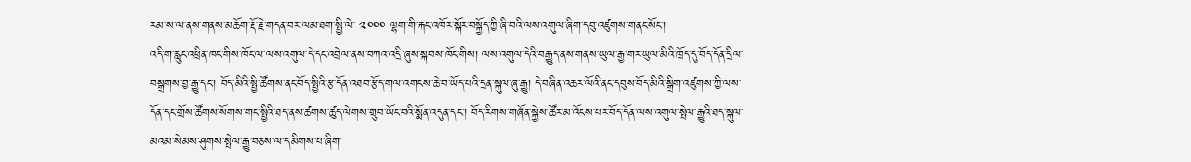རམ་ས་ལ་ནས་གནས་མཆོག་རྡོ་རྗེ་གདན་བར་ལམ་ཐག་སྤྱི་ལེ་ ༢༠༠༠ ལྷག་གི་རྐང་འཁོར་སྐོར་བསྐྱོད་ཀྱི་ཞི་བའི་ལས་འགུལ་ཞིག་དབུ་འཛུགས་གནང་སོང་།
འདི་ག་རླུང་འཕྲིན་ཁང་གིས་ཁོང་ལ་ལས་འགུལ་དེ་དང་འབྲེལ་ནས་བཀའ་འདྲི་ཞུས་སྐབས་ཁོང་གིས། ལས་འགུལ་དེའི་བརྒྱུད་ནས་གནས་ཡུལ་རྒྱ་གར་ཡུལ་མིའི་ཁྲོད་དུ་བོད་དོན་དྲིལ་བསྒྲགས་བྱ་རྒྱུ་དང་། བོད་མིའི་སྤྱི་ཚོགས་ནང་བོད་སྤྱིའི་རྩ་དོན་འཐབ་རྩོད་གལ་འགངས་ཆེ་བ་ཡོད་པའི་དྲན་སྐུལ་ཞུ་རྒྱུ། དེ་བཞིན་འཆར་ལོའི་ནང་དབུས་བོད་མིའི་སྒྲིག་འཛུགས་ཀྱི་ལས་དོན་དང་གྲོས་ཚོགས་སོགས་གང་སྤྱིའི་ཐད་ནས་ཚགས་ཚུད་ལེགས་གྲུབ་ཡོང་བའི་སྨོན་འདུན་དང་། བོད་རིགས་གཞོན་སྐྱེས་ཚོར་མ་འོངས་པར་བོད་དོན་ལས་འགུལ་སྤེལ་རྒྱུའི་ཐད་སྐུལ་མའམ་སེམས་ཤུགས་སྤེལ་རྒྱུ་བཅས་ལ་དམིགས་པ་ཞིག་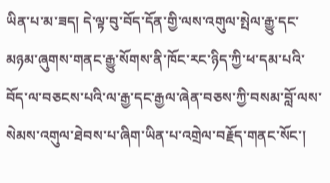ཡིན་པ་མ་ཟད། དེ་ལྟ་བུ་བོད་དོན་གྱི་ལས་འགུལ་སྤེལ་རྒྱུ་དང་མཉམ་ཞུགས་གནང་རྒྱུ་སོགས་ནི་ཁོང་རང་ཉིད་ཀྱི་ཕ་དམ་པའི་བོད་ལ་བཅངས་པའི་ལ་རྒྱ་དང་རྒྱལ་ཞེན་བཅས་ཀྱི་བསམ་བློ་ལས་སེམས་འགུལ་ཐེབས་པ་ཞིག་ཡིན་པ་འགྲེལ་བརྗོད་གནང་སོང་།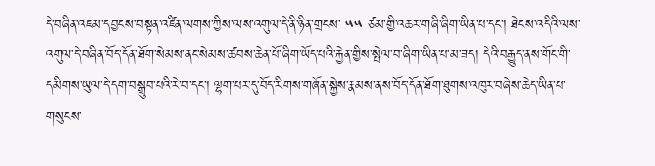དེ་བཞིན་འཇམ་དབྱངས་བསྟན་འཛིན་ལགས་ཀྱིས་ལས་འགུལ་དེ་ནི་ཉིན་གྲངས་ ༥༥ ཙམ་གྱི་འཆར་གཞི་ཞིག་ཡིན་པ་དང་། ཐེངས་འདིའི་ལས་འགུལ་དེ་བཞིན་བོད་དོན་ཐོག་སེམས་ནང་སེམས་ཚབས་ཆེན་པོ་ཞིག་ཡོད་པའི་རྐྱེན་གྱིས་སྤེལ་བ་ཞིག་ཡིན་པ་མ་ཟད། དེའི་བརྒྱུད་ནས་གོང་གི་དམིགས་ཡུལ་དེ་དག་བསྒྲུབ་པའི་རེ་བ་དང་། ལྷག་པར་དུ་བོད་རིགས་གཞོན་སྐྱེས་རྣམས་ནས་བོད་དོན་ཐོག་ཐུགས་འཁུར་བཞེས་ཆེད་ཡིན་པ་གསུངས་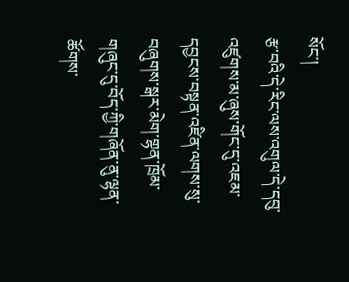སོང་།
རྩ་བའི་དེ་རིང་ལས་འགུལ་དེ་དབུ་འཛུགས་མ་ཞུས་གོང་དུ་འཇམ་དབྱངས་བསྟན་འཛིན་ལགས་སུ་བཞུགས་སྒར་མེག་གྷན་ཁྲོམ་གཞུང་དུ་བོད་ཀྱི་གཞོན་ནུ་ལྷན་ཚོགས་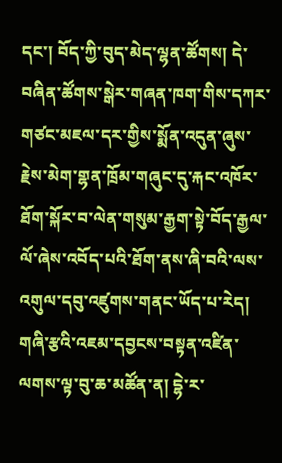དང་། བོད་ཀྱི་བུད་མེད་ལྷན་ཚོགས། དེ་བཞིན་ཚོགས་སྒེར་གཞན་ཁག་གིས་དཀར་གཙང་མཇལ་དར་གྱིས་སྨོན་འདུན་ཞུས་རྗེས་མེག་གྷན་ཁྲོམ་གཞུང་དུ་རྐང་འཁོར་ཐོག་སྐོར་བ་ལེན་གསུམ་རྒྱག་སྟེ་བོད་རྒྱལ་ལོ་ཞེས་འབོད་པའི་ཐོག་ནས་ཞི་བའི་ལས་འགུལ་དབུ་འཛུགས་གནང་ཡོད་པ་རེད།
གཞི་རྩའི་འཇམ་དབྱངས་བསྟན་འཛིན་ལགས་ལྟ་བུ་ཆ་མཚོན་ན། དྷེ་ར་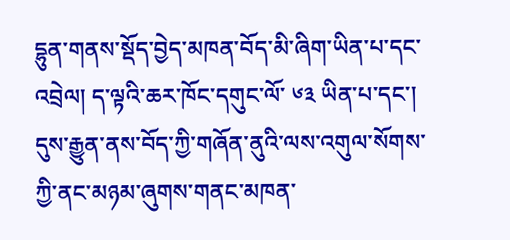དྷུན་གནས་སྡོད་བྱེད་མཁན་བོད་མི་ཞིག་ཡིན་པ་དང་འབྲེལ། ད་ལྟའི་ཆར་ཁོང་དགུང་ལོ་ ༦༣ ཡིན་པ་དང་། དུས་རྒྱུན་ནས་བོད་ཀྱི་གཞོན་ནུའི་ལས་འགུལ་སོགས་ཀྱི་ནང་མཉམ་ཞུགས་གནང་མཁན་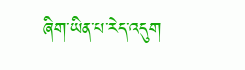ཞིག་ཡིན་པ་རེད་འདུག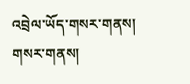འབྲེལ་ཡོད་གསར་གནས།
གསར་གནས།